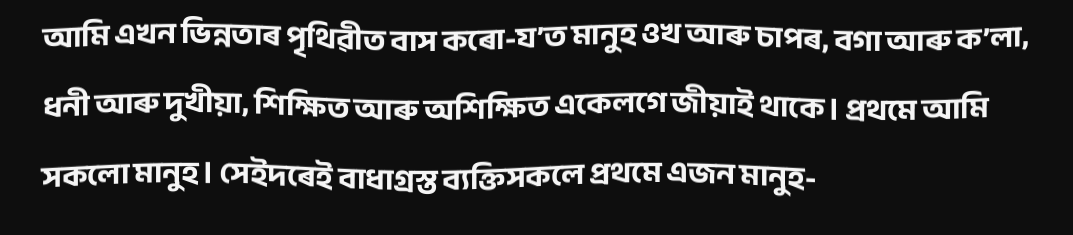আমি এখন ভিন্নতাৰ পৃথিৱীত বাস কৰো-য’ত মানুহ ওখ আৰু চাপৰ, বগা আৰু ক’লা, ধনী আৰু দুখীয়া, শিক্ষিত আৰু অশিক্ষিত একেলগে জীয়াই থাকে। প্ৰথমে আমি সকলো মানুহ। সেইদৰেই বাধাগ্ৰস্ত ব্যক্তিসকলে প্ৰথমে এজন মানুহ-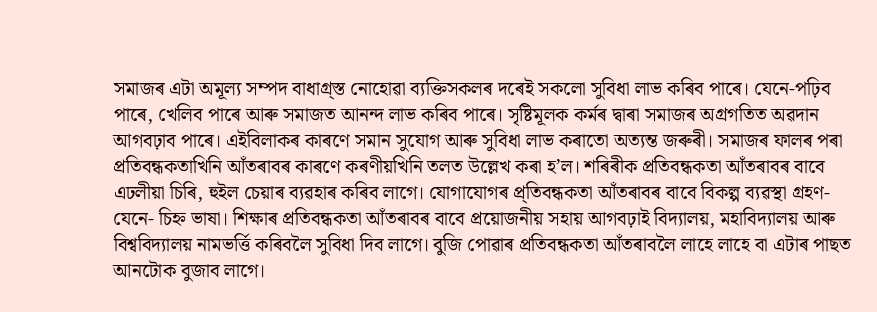সমাজৰ এটা অমূল্য সম্পদ বাধাগ্ৰ্স্ত নোহোৱা ব্যক্তিসকলৰ দৰেই সকলো সুবিধা লাভ কৰিব পাৰে। যেনে-পঢ়িব পাৰে, খেলিব পাৰে আৰু সমাজত আনন্দ লাভ কৰিব পাৰে। সৃষ্টিমূলক কৰ্মৰ দ্বাৰা সমাজৰ অগ্ৰগতিত অৱদান আগবঢ়াব পাৰে। এইবিলাকৰ কাৰণে সমান সুযোগ আৰু সুবিধা লাভ কৰাতো অত্যন্ত জৰুৰী। সমাজৰ ফালৰ পৰা প্ৰতিবন্ধকতাখিনি আঁতৰাবৰ কাৰণে কৰণীয়খিনি তলত উল্লেখ কৰা হ’ল। শৰিৰীক প্ৰতিবন্ধকতা আঁতৰাবৰ বাবে এঢলীয়া চিৰি, হুইল চেয়াৰ ব্যৱহাৰ কৰিব লাগে। যোগাযোগৰ প্ৰ্তিবন্ধকতা আঁতৰাবৰ বাবে বিকল্প ব্যৱস্থা গ্ৰহণ-যেনে- চিহ্ন ভাষা। শিক্ষাৰ প্ৰতিবন্ধকতা আঁতৰাবৰ বাবে প্ৰয়োজনীয় সহায় আগবঢ়াই বিদ্যালয়, মহাবিদ্যালয় আৰু বিশ্ববিদ্যালয় নামভৰ্ত্তি কৰিবলৈ সুবিধা দিব লাগে। বুজি পোৱাৰ প্ৰতিবন্ধকতা আঁতৰাবলৈ লাহে লাহে বা এটাৰ পাছত আনটোক বুজাব লাগে।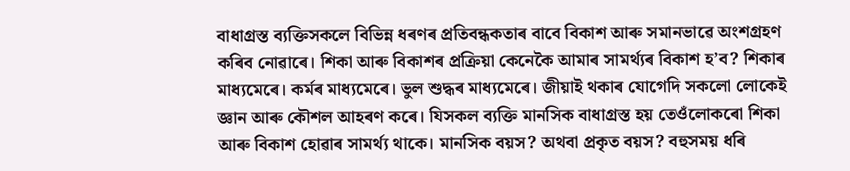বাধাগ্ৰস্ত ব্যক্তিসকলে বিভিন্ন ধৰণৰ প্ৰতিবন্ধকতাৰ বাবে বিকাশ আৰু সমানভাৱে অংশগ্ৰহণ কৰিব নোৱাৰে। শিকা আৰু বিকাশৰ প্ৰক্ৰিয়া কেনেকৈ আমাৰ সামৰ্থ্যৰ বিকাশ হ’ব? শিকাৰ মাধ্যমেৰে। কৰ্মৰ মাধ্যমেৰে। ভুল শুদ্ধৰ মাধ্যমেৰে। জীয়াই থকাৰ যোগেদি সকলো লোকেই জ্ঞান আৰু কৌশল আহৰণ কৰে। যিসকল ব্যক্তি মানসিক বাধাগ্ৰস্ত হয় তেওঁলোকৰো শিকা আৰু বিকাশ হোৱাৰ সামৰ্থ্য থাকে। মানসিক বয়স? অথবা প্ৰকৃত বয়স? বহুসময় ধৰি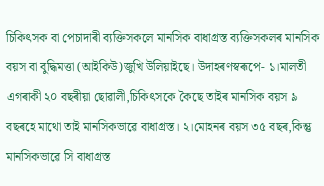চিকিৎসক বা পেচাদাৰী ব্যক্তিসকলে মানসিক বাধাগ্ৰস্ত ব্যক্তিসকলৰ মানসিক বয়স বা বুদ্ধিমত্তা (আইকিউ)জুখি উলিয়াইছে। উদাহৰণস্বৰূপে- ১।মালতী এগৰাকী ২০ বছৰীয়া ছোৱালী,চিকিৎসকে কৈছে তাইৰ মানসিক বয়স ৯ বছৰহে মাথো তাই মানসিকভাৱে বাধাগ্ৰস্ত। ২।মোহনৰ বয়স ৩৫ বছৰ,কিন্তু মানসিকভাৱে সি বাধাগ্ৰস্ত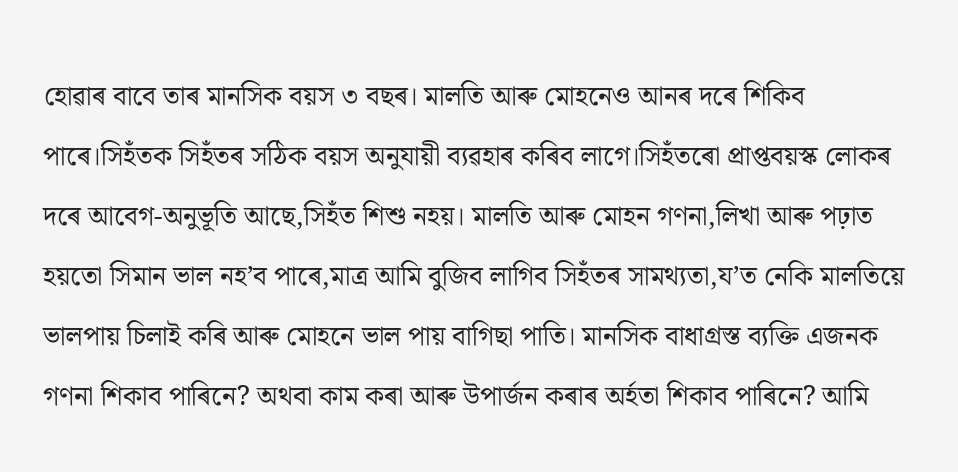হোৱাৰ বাবে তাৰ মানসিক বয়স ৩ বছৰ। মালতি আৰু মোহনেও আনৰ দৰে শিকিব পাৰে।সিহঁতক সিহঁতৰ সঠিক বয়স অনুযায়ী ব্যৱহাৰ কৰিব লাগে।সিহঁতৰো প্ৰাপ্তবয়স্ক লোকৰ দৰে আবেগ-অনুভূতি আছে,সিহঁত শিশু নহয়। মালতি আৰু মোহন গণনা,লিখা আৰু পঢ়াত হয়তো সিমান ভাল নহ’ব পাৰে,মাত্ৰ আমি বুজিব লাগিব সিহঁতৰ সামথ্যতা,য’ত নেকি মালতিয়ে ভালপায় চিলাই কৰি আৰু মোহনে ভাল পায় বাগিছা পাতি। মানসিক বাধাগ্ৰস্ত ব্যক্তি এজনক গণনা শিকাব পাৰিনে? অথবা কাম কৰা আৰু উপাৰ্জন কৰাৰ অৰ্হতা শিকাব পাৰিনে? আমি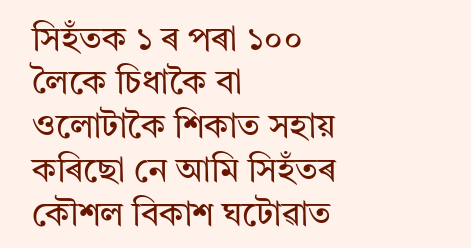সিহঁতক ১ ৰ পৰা ১০০ লৈকে চিধাকৈ বা ওলোটাকৈ শিকাত সহায় কৰিছো নে আমি সিহঁতৰ কৌশল বিকাশ ঘটোৱাত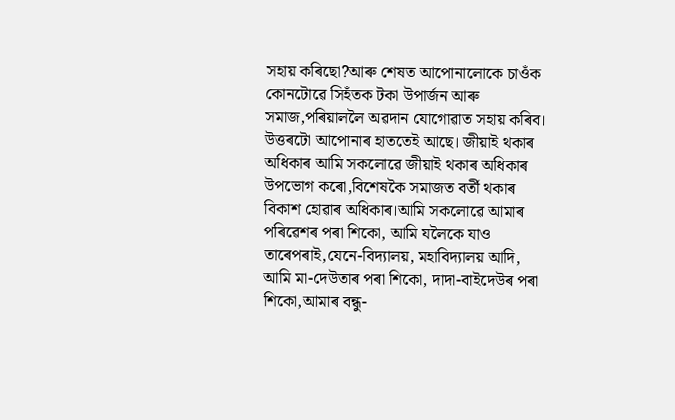সহায় কৰিছো?আৰু শেষত আপোনালোকে চাওঁক কোনটোৱে সিহঁতক টকা উপাৰ্জন আৰু সমাজ,পৰিয়াললৈ অৱদান যোগোৱাত সহায় কৰিব। উত্তৰটো আপোনাৰ হাততেই আছে। জীয়াই থকাৰ অধিকাৰ আমি সকলোৱে জীয়াই থকাৰ অধিকাৰ উপভোগ কৰো,বিশেষকৈ সমাজত বৰ্তী থকাৰ বিকাশ হোৱাৰ অধিকাৰ।আমি সকলোৱে আমাৰ পৰিৱেশৰ পৰা শিকো, আমি যলৈকে যাও তাৰেপৰাই,যেনে-বিদ্যালয়, মহাবিদ্যালয় আদি, আমি মা-দেউতাৰ পৰা শিকো, দাদা-বাইদেউৰ পৰা শিকো,আমাৰ বন্ধু-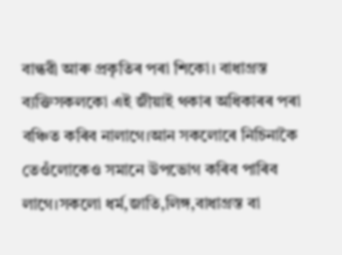বান্ধৱী আৰু প্ৰকৃতিৰ পৰা শিকো। বাধাগ্ৰস্ত ব্যক্তিসকলকো এই জীয়াই থকাৰ অধিকাৰৰ পৰা বঞ্চিত কৰিব নালাগে।আন সকলোৰে নিচিনাকৈ তেওঁলোকেও সমানে উপভোগ কৰিব পাৰিব লাগে।সকলো ধৰ্ম,জাতি,লিঙ্গ,বাধাগ্ৰস্ত বা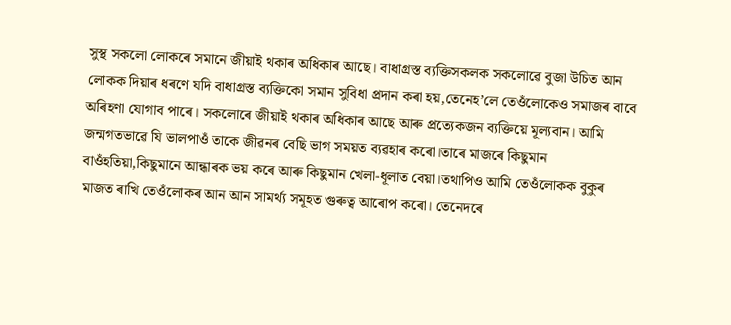সুস্থ সকলো লোকৰে সমানে জীয়াই থকাৰ অধিকাৰ আছে। বাধাগ্ৰস্ত ব্যক্তিসকলক সকলোৱে বুজা উচিত আন লোকক দিয়াৰ ধৰণে যদি বাধাগ্ৰস্ত ব্যক্তিকো সমান সুবিধা প্ৰদান কৰা হয়,তেনেহ’লে তেওঁলোকেও সমাজৰ বাবে অৰিহণা যোগাব পাৰে। সকলোৰে জীয়াই থকাৰ অধিকাৰ আছে আৰু প্ৰত্যেকজন ব্যক্তিয়ে মূল্যবান। আমি জন্মগতভাৱে যি ভালপাওঁ তাকে জীৱনৰ বেছি ভাগ সময়ত ব্যৱহাৰ কৰো।তাৰে মাজৰে কিছুমান বাওঁহতিয়া,কিছুমানে আন্ধাৰক ভয় কৰে আৰু কিছুমান খেলা-ধূলাত বেয়া।তথাপিও আমি তেওঁলোকক বুকুৰ মাজত ৰাখি তেওঁলোকৰ আন আন সামৰ্থ্য সমূহত গুৰুত্ব আৰোপ কৰো। তেনেদৰে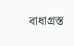বাধাগ্ৰস্ত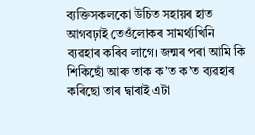ব্যক্তিসকলকো উচিত সহায়ৰ হাত আগবঢ়াই তেওঁলোকৰ সামৰ্থ্যখিনি ব্যৱহাৰ কৰিব লাগে। জন্মৰ পৰা আমি কি শিকিছোঁ আৰু তাক ক’ত ক’ত ব্যৱহাৰ কৰিছো তাৰ দ্বাৰাই এটা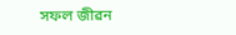সফল জীৱন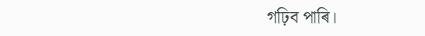গঢ়িব পাৰি।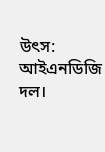উৎস: আইএনডিজি দল।